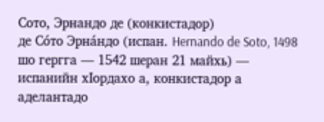Сото, Эрнандо де (конкистадор)
де Сóто Эрнáндо (испан. Hernando de Soto, 1498 шо гергга — 1542 шеран 21 майхь) — испанийн хӀордахо а, конкистадор а аделантадо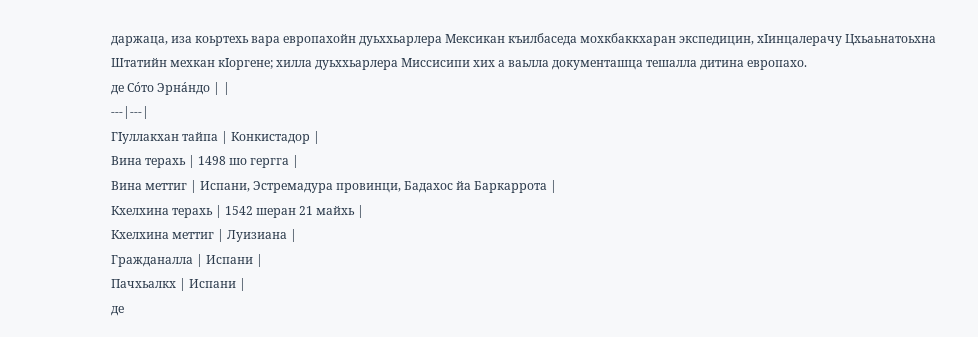даржаца, иза коьртехь вара европахойн дуьххьарлера Мексикан къилбаседа мохкбаккхаран экспедицин, хӀинцалерачу Цхьаьнатоьхна Штатийн мехкан кӀоргене; хилла дуьххьарлера Миссисипи хих а ваьлла документашца тешалла дитина европахо.
де Сóто Эрнáндо | |
---|---|
ГӀуллакхан тайпа | Конкистадор |
Вина терахь | 1498 шо гергга |
Вина меттиг | Испани, Эстремадура провинци, Бадахос йа Баркаррота |
Кхелхина терахь | 1542 шеран 21 майхь |
Кхелхина меттиг | Луизиана |
Гражданалла | Испани |
Пачхьалкх | Испани |
де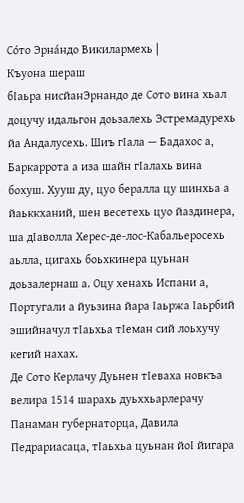Сóто Эрнáндо Викилармехь |
Къуона шераш
бӀаьра нисйанЭрнандо де Сото вина хьал доцучу идальгон доьзалехь Эстремадурехь йа Андалусехь. Шиъ гӀала — Бадахос а, Баркаррота а иза шайн гӀалахь вина бохуш. Хууш ду, цуо бералла цу шинхьа а йаьккханий, шен весетехь цуо йаздинера, ша дӀаволла Херес-де-лос-Кабальеросехь аьлла, цигахь боьхкинера цуьнан доьзалернаш а. Оцу хенахь Испани а, Португали а йуьзина йара Ӏаьржа Ӏаьрбий эшийначул тӀаьхьа тӀеман сий лоьхучу кегий нахах.
Де Сото Керлачу Дуьнен тӀеваха новкъа велира 1514 шарахь дуьххьарлерачу Панаман губернаторца, Давила Педрариасаца, тӀаьхьа цуьнан йоӀ йигара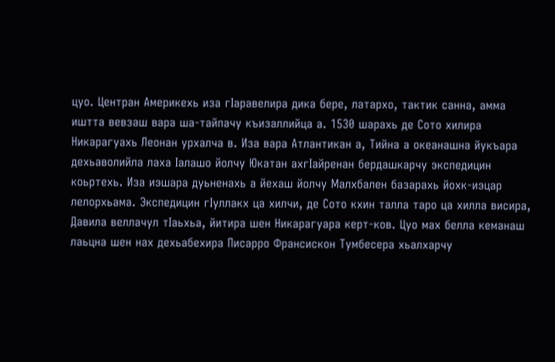цуо. Центран Америкехь иза гӀаравелира дика бере, латархо, тактик санна, амма иштта вевзаш вара ша-тайпачу къизаллийца а. 1530 шарахь де Сото хилира Никарагуахь Леонан урхалча в. Иза вара Атлантикан а, Тийна а океанашна йукъара дехьаволийла лаха Ӏалашо йолчу Юкатан ахгӀайренан бердашкарчу экспедицин коьртехь. Иза иэшара дуьненахь а йехаш йолчу Малхбален базарахь йохк-иэцар лелорхьама. Экспедицин гӀуллакх ца хилчи, де Сото кхин талла таро ца хилла висира, Давила веллачул тӀаьхьа, йитира шен Никарагуара керт-ков. Цуо мах белла кеманаш лаьцна шен нах дехьабехира Писарро Франсискон Тумбесера хьалхарчу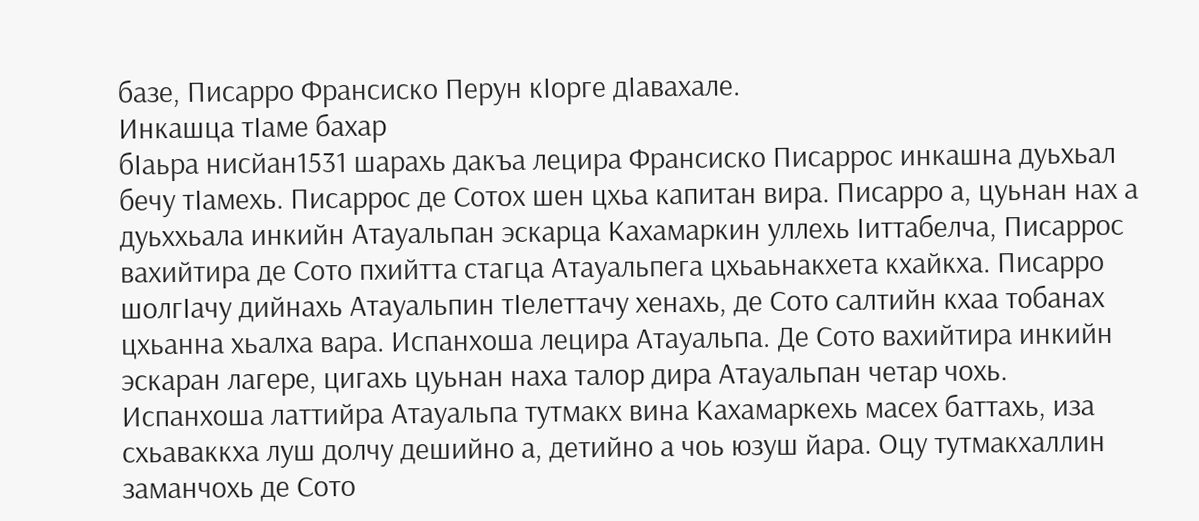базе, Писарро Франсиско Перун кӀорге дӀавахале.
Инкашца тӀаме бахар
бӀаьра нисйан1531 шарахь дакъа лецира Франсиско Писаррос инкашна дуьхьал бечу тӀамехь. Писаррос де Сотох шен цхьа капитан вира. Писарро а, цуьнан нах а дуьххьала инкийн Атауальпан эскарца Кахамаркин уллехь Ӏиттабелча, Писаррос вахийтира де Сото пхийтта стагца Атауальпега цхьаьнакхета кхайкха. Писарро шолгӀачу дийнахь Атауальпин тӀелеттачу хенахь, де Сото салтийн кхаа тобанах цхьанна хьалха вара. Испанхоша лецира Атауальпа. Де Сото вахийтира инкийн эскаран лагере, цигахь цуьнан наха талор дира Атауальпан четар чохь.
Испанхоша латтийра Атауальпа тутмакх вина Кахамаркехь масех баттахь, иза схьаваккха луш долчу дешийно а, детийно а чоь юзуш йара. Оцу тутмакхаллин заманчохь де Сото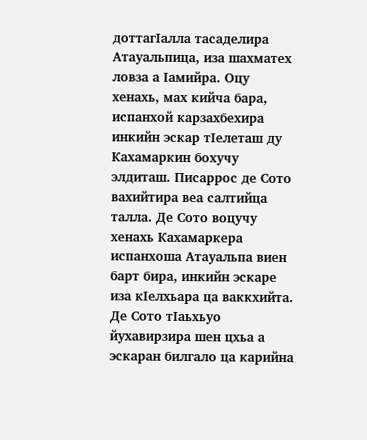доттагӀалла тасаделира Атауальпица, иза шахматех ловза а Ӏамийра. Оцу хенахь, мах кийча бара, испанхой карзахбехира инкийн эскар тӀелеташ ду Кахамаркин бохучу элдиташ. Писаррос де Сото вахийтира веа салтийца талла. Де Сото воцучу хенахь Кахамаркера испанхоша Атауальпа виен барт бира, инкийн эскаре иза кӀелхьара ца ваккхийта. Де Сото тӀаьхьуо йухавирзира шен цхьа а эскаран билгало ца карийна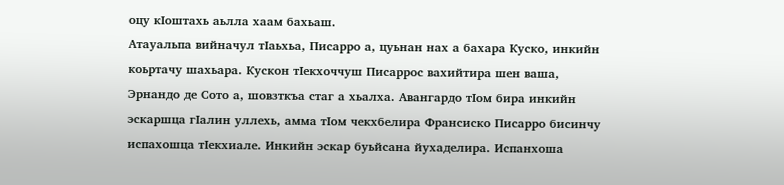оцу кӀоштахь аьлла хаам бахьаш.
Атауальпа вийначул тӀаьхьа, Писарро а, цуьнан нах а бахара Куско, инкийн коьртачу шахьара. Кускон тӀекхоччуш Писаррос вахийтира шен ваша, Эрнандо де Сото а, шовзткъа стаг а хьалха. Авангардо тӀом бира инкийн эскаршца гӀалин уллехь, амма тӀом чекхбелира Франсиско Писарро бисинчу испахошца тӀекхиале. Инкийн эскар буьйсана йухаделира. Испанхоша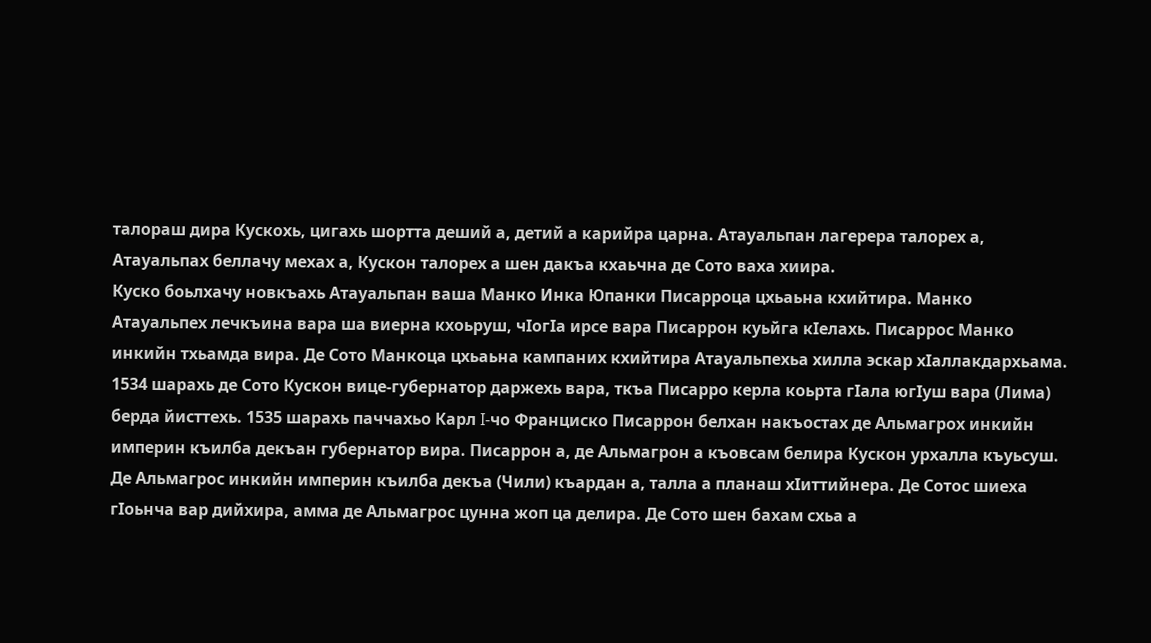талораш дира Кускохь, цигахь шортта деший а, детий а карийра царна. Атауальпан лагерера талорех а, Атауальпах беллачу мехах а, Кускон талорех а шен дакъа кхаьчна де Сото ваха хиира.
Куско боьлхачу новкъахь Атауальпан ваша Манко Инка Юпанки Писарроца цхьаьна кхийтира. Манко Атауальпех лечкъина вара ша виерна кхоьруш, чӀогӀа ирсе вара Писаррон куьйга кӀелахь. Писаррос Манко инкийн тхьамда вира. Де Сото Манкоца цхьаьна кампаних кхийтира Атауальпехьа хилла эскар хӀаллакдархьама.
1534 шарахь де Сото Кускон вице-губернатор даржехь вара, ткъа Писарро керла коьрта гӀала югӀуш вара (Лима) берда йисттехь. 1535 шарахь паччахьо Карл I-чо Франциско Писаррон белхан накъостах де Альмагрох инкийн империн къилба декъан губернатор вира. Писаррон а, де Альмагрон а къовсам белира Кускон урхалла къуьсуш. Де Альмагрос инкийн империн къилба декъа (Чили) къардан а, талла а планаш хӀиттийнера. Де Сотос шиеха гӀоьнча вар дийхира, амма де Альмагрос цунна жоп ца делира. Де Сото шен бахам схьа а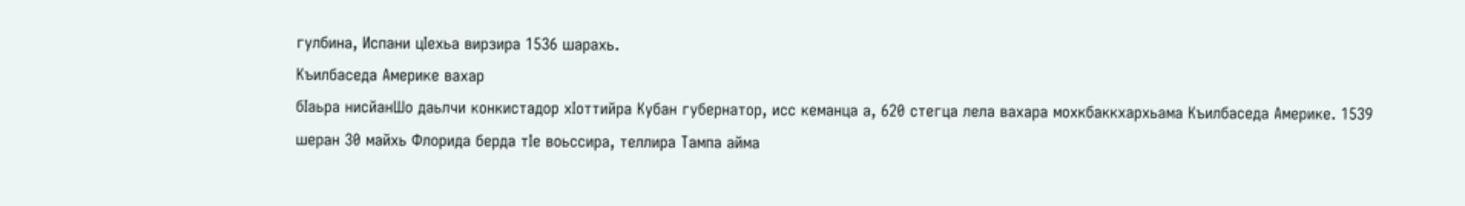гулбина, Испани цӀехьа вирзира 1536 шарахь.
Къилбаседа Америке вахар
бӀаьра нисйанШо даьлчи конкистадор хӀоттийра Кубан губернатор, исс кеманца а, 620 стегца лела вахара мохкбаккхархьама Къилбаседа Америке. 1539 шеран 30 майхь Флорида берда тӀе воьссира, теллира Тампа айма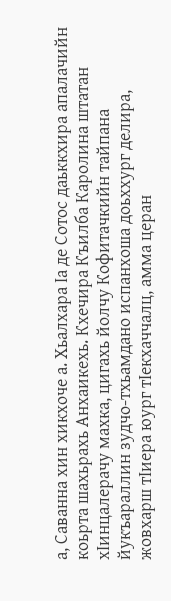а, Саванна хин хикхоче а. Хьалхара Ӏа де Сотос даьккхира апалачийн коьрта шахьрахь Анхаикехь. Кхечира Къилба Каролина штатан хӀинцалерачу махка, цигахь йолчу Кофитачкийн тайпана йукъараллин зудчо-тхьамдано испанхоша доьххург делира, жовхарш тӀиера юург тӀекхаччалц, амма церан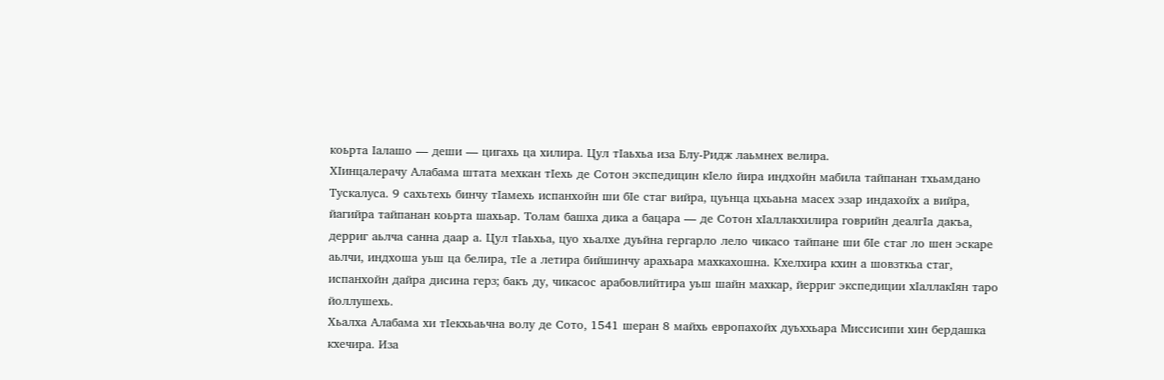коьрта Ӏалашо — деши — цигахь ца хилира. Цул тӀаьхьа иза Блу-Ридж лаьмнех велира.
ХӀинцалерачу Алабама штата мехкан тӀехь де Сотон экспедицин кӀело йира индхойн мабила тайпанан тхьамдано Тускалуса. 9 сахьтехь бинчу тӀамехь испанхойн ши бӀе стаг вийра, цуьнца цхьаьна масех эзар индахойх а вийра, йагийра тайпанан коьрта шахьар. Толам башха дика а бацара — де Сотон хӀаллакхилира говрийн деалгӀа дакъа, дерриг аьлча санна даар а. Цул тӀаьхьа, цуо хьалхе дуьйна гергарло лело чикасо тайпане ши бӀе стаг ло шен эскаре аьлчи, индхоша уьш ца белира, тӀе а летира бийшинчу арахьара махкахошна. Кхелхира кхин а шовзткьа стаг, испанхойн дайра дисина герз; бакъ ду, чикасос арабовлийтира уьш шайн махкар, йерриг экспедиции хӀаллакӀян таро йоллушехь.
Хьалха Алабама хи тӀекхьаьчна волу де Сото, 1541 шеран 8 майхь европахойх дуьххьара Миссисипи хин бердашка кхечира. Иза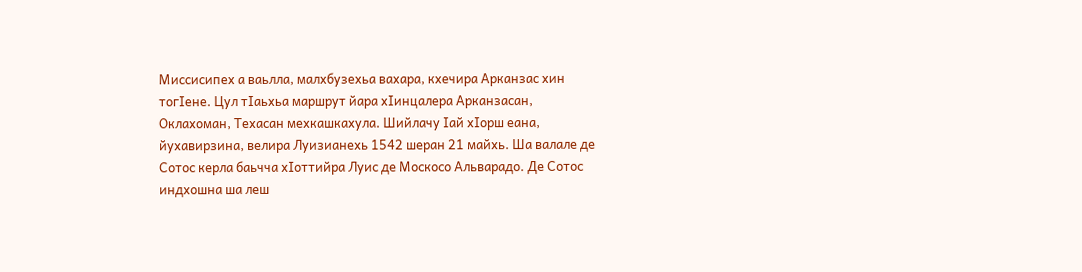Миссисипех а ваьлла, малхбузехьа вахара, кхечира Арканзас хин тогӀене. Цул тӀаьхьа маршрут йара хӀинцалера Арканзасан, Оклахоман, Техасан мехкашкахула. Шийлачу Ӏай хӀорш еана, йухавирзина, велира Луизианехь 1542 шеран 21 майхь. Ша валале де Сотос керла баьчча хӀоттийра Луис де Москосо Альварадо. Де Сотос индхошна ша леш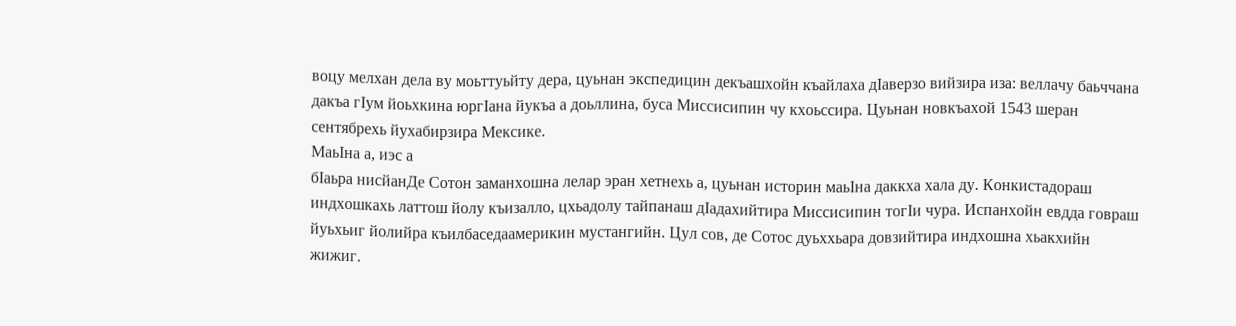воцу мелхан дела ву моьттуьйту дера, цуьнан экспедицин декъашхойн къайлаха дӀаверзо вийзира иза: веллачу баьччана дакъа гӀум йоьхкина юргӀана йукъа а доьллина, буса Миссисипин чу кхоьссира. Цуьнан новкъахой 1543 шеран сентябрехь йухабирзира Мексике.
МаьӀна а, иэс а
бӀаьра нисйанДе Сотон заманхошна лелар эран хетнехь а, цуьнан историн маьӀна даккха хала ду. Конкистадораш индхошкахь латтош йолу къизалло, цхьадолу тайпанаш дӀадахийтира Миссисипин тогӀи чура. Испанхойн евдда говраш йуьхьиг йолийра къилбаседаамерикин мустангийн. Цул сов, де Сотос дуьххьара довзийтира индхошна хьакхийн жижиг.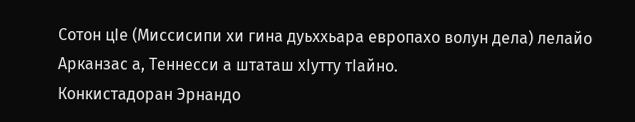Сотон цӀе (Миссисипи хи гина дуьххьара европахо волун дела) лелайо Арканзас а, Теннесси а штаташ хӀутту тӀайно.
Конкистадоран Эрнандо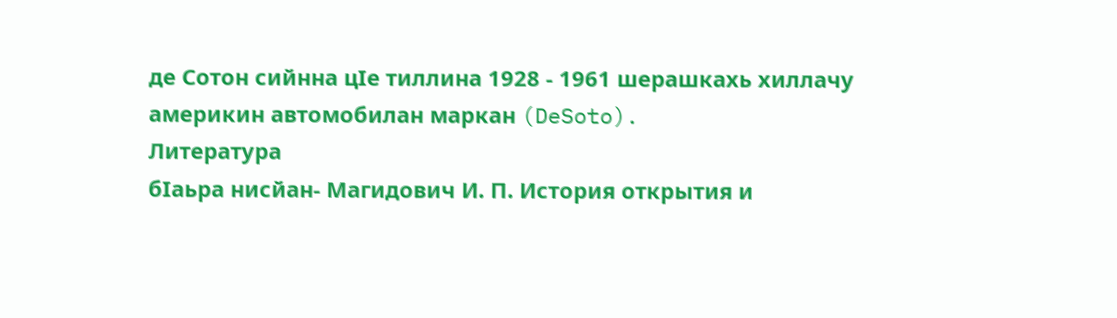де Сотон сийнна цӀе тиллина 1928 - 1961 шерашкахь хиллачу америкин автомобилан маркан (DeSoto).
Литература
бӀаьра нисйан- Магидович И. П. История открытия и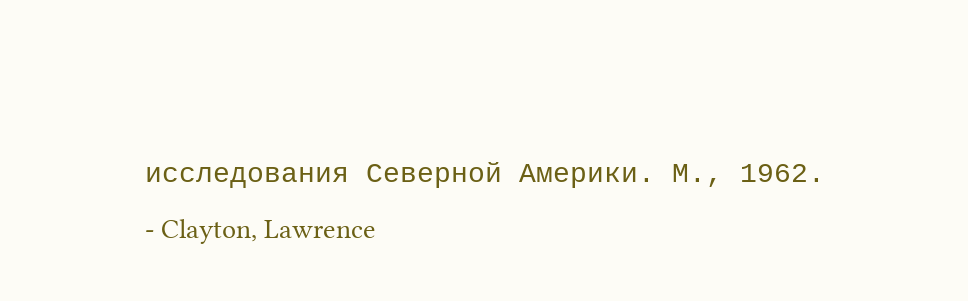исследования Северной Америки. М., 1962.
- Clayton, Lawrence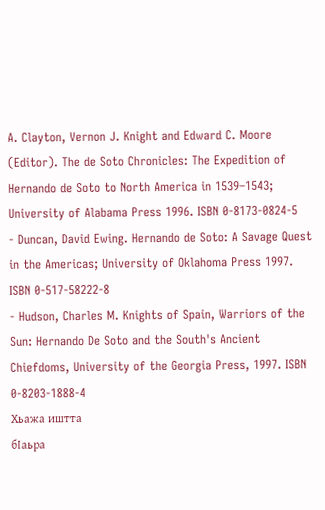A. Clayton, Vernon J. Knight and Edward C. Moore (Editor). The de Soto Chronicles: The Expedition of Hernando de Soto to North America in 1539–1543; University of Alabama Press 1996. ISBN 0-8173-0824-5
- Duncan, David Ewing. Hernando de Soto: A Savage Quest in the Americas; University of Oklahoma Press 1997. ISBN 0-517-58222-8
- Hudson, Charles M. Knights of Spain, Warriors of the Sun: Hernando De Soto and the South's Ancient Chiefdoms, University of the Georgia Press, 1997. ISBN 0-8203-1888-4
Хьажа иштта
бӀаьра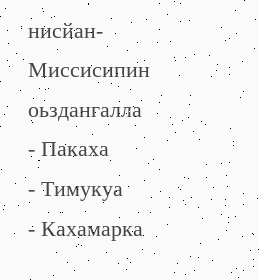нисйан- Миссисипин оьздангалла
- Пакаха
- Тимукуа
- Кахамарка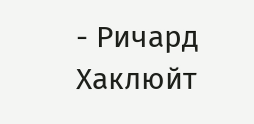- Ричард Хаклюйт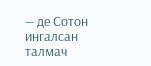— де Сотон ингалсан талмач